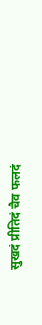सुखदं प्रीतिदं चैव फलदं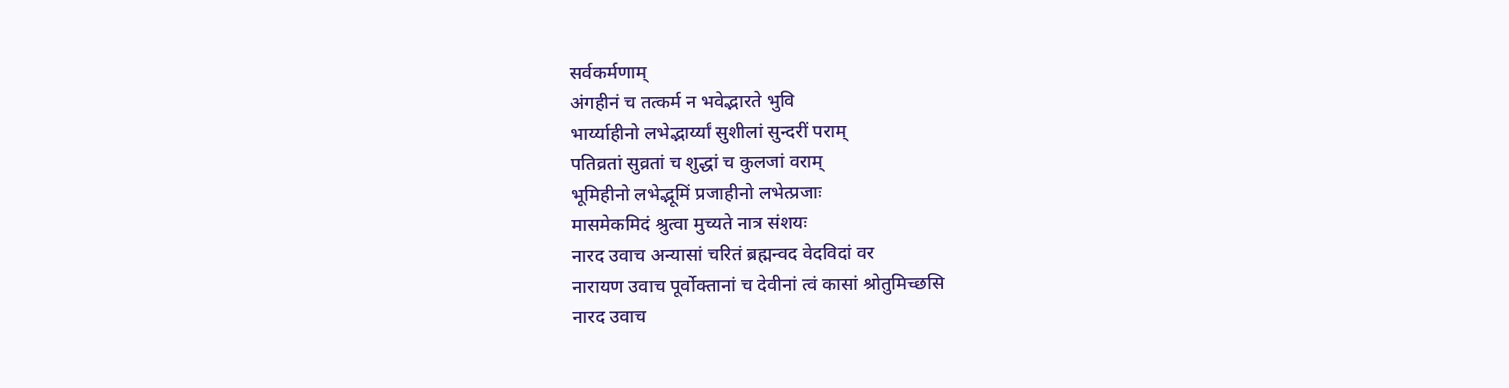सर्वकर्मणाम्
अंगहीनं च तत्कर्म न भवेद्भारते भुवि
भार्य्याहीनो लभेद्भार्य्यां सुशीलां सुन्दरीं पराम्
पतिव्रतां सुव्रतां च शुद्धां च कुलजां वराम्
भूमिहीनो लभेद्भूमिं प्रजाहीनो लभेत्प्रजाः
मासमेकमिदं श्रुत्वा मुच्यते नात्र संशयः
नारद उवाच अन्यासां चरितं ब्रह्मन्वद वेदविदां वर
नारायण उवाच पूर्वोक्तानां च देवीनां त्वं कासां श्रोतुमिच्छसि
नारद उवाच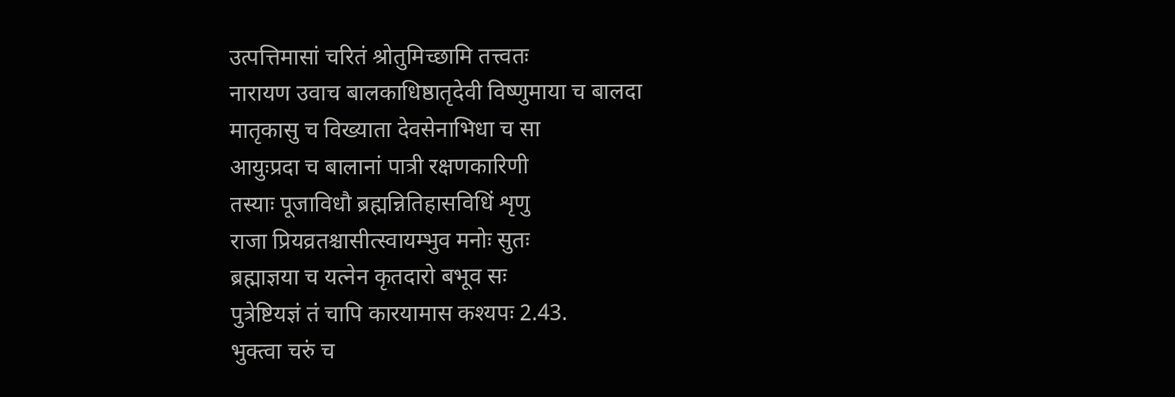उत्पत्तिमासां चरितं श्रोतुमिच्छामि तत्त्वतः
नारायण उवाच बालकाधिष्ठातृदेवी विष्णुमाया च बालदा
मातृकासु च विख्याता देवसेनाभिधा च सा
आयुःप्रदा च बालानां पात्री रक्षणकारिणी
तस्याः पूजाविधौ ब्रह्मन्नितिहासविधिं शृणु
राजा प्रियव्रतश्चासीत्स्वायम्भुव मनोः सुतः
ब्रह्माज्ञया च यत्नेन कृतदारो बभूव सः
पुत्रेष्टियज्ञं तं चापि कारयामास कश्यपः 2.43.
भुक्त्वा चरुं च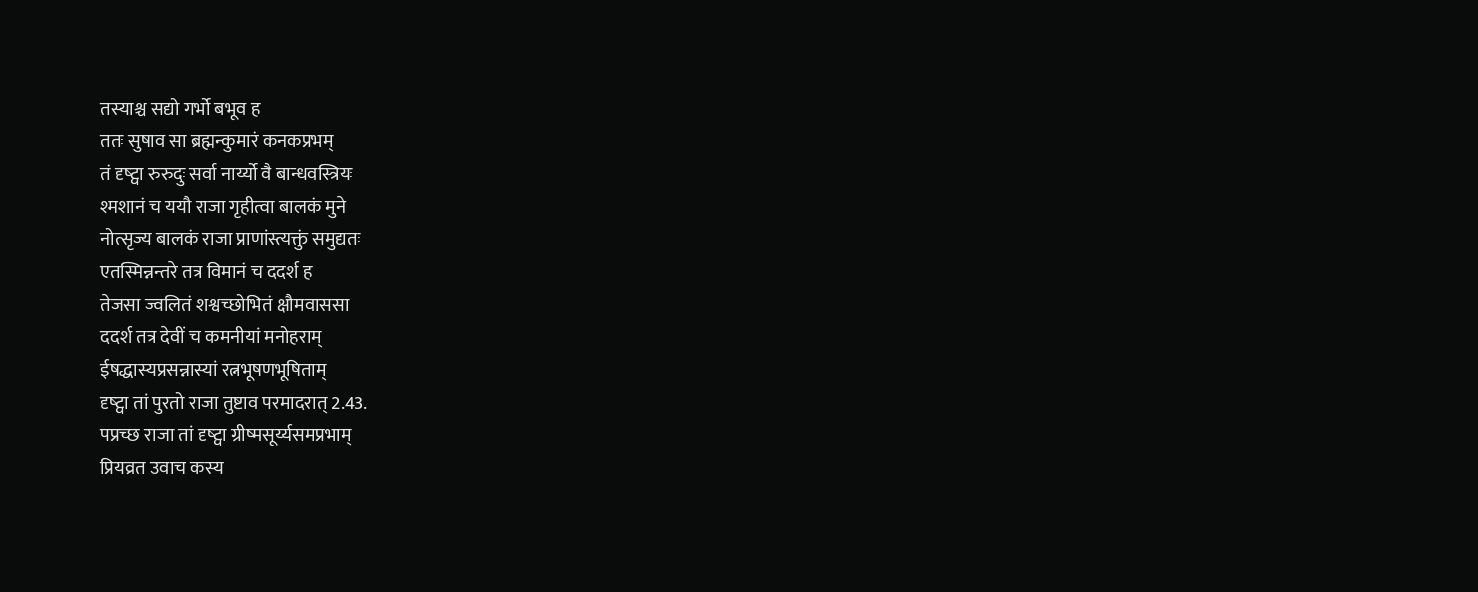तस्याश्च सद्यो गर्भो बभूव ह
ततः सुषाव सा ब्रह्मन्कुमारं कनकप्रभम्
तं दृष्ट्वा रुरुदुः सर्वा नार्य्यो वै बान्धवस्त्रियः
श्मशानं च ययौ राजा गृहीत्वा बालकं मुने
नोत्सृज्य बालकं राजा प्राणांस्त्यक्तुं समुद्यतः
एतस्मिन्नन्तरे तत्र विमानं च ददर्श ह
तेजसा ज्वलितं शश्वच्छोभितं क्षौमवाससा
ददर्श तत्र देवीं च कमनीयां मनोहराम्
ईषद्धास्यप्रसन्नास्यां रत्नभूषणभूषिताम्
दृष्ट्वा तां पुरतो राजा तुष्टाव परमादरात् 2.43.
पप्रच्छ राजा तां दृष्ट्वा ग्रीष्मसूर्य्यसमप्रभाम्
प्रियव्रत उवाच कस्य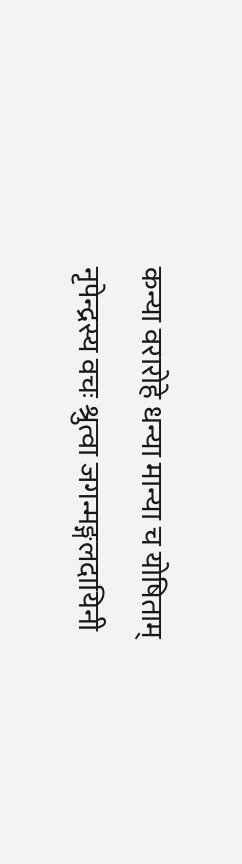कन्या वरारोहे धन्या मान्या च योषिताम्
नृपेन्द्रस्य वचः श्रुत्वा जगन्मङ्गलदायिनी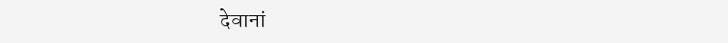देवानां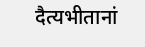दैत्यभीतानां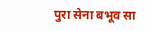पुरा सेना बभूव सा